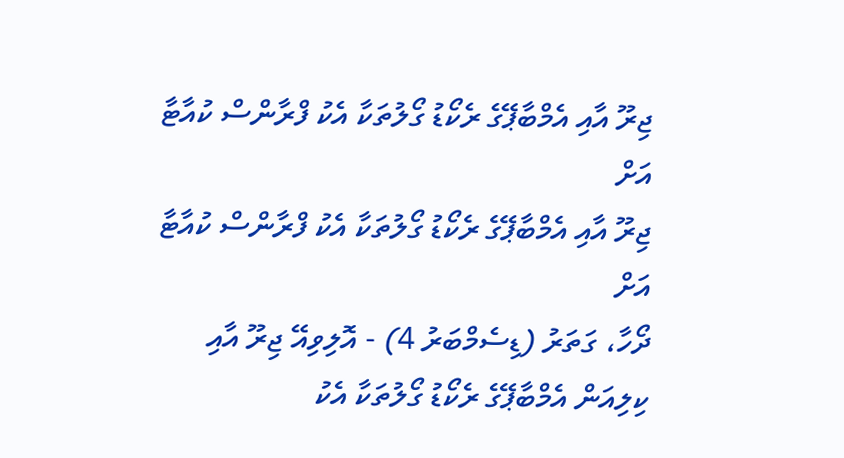ޖިރޫ އާއި އެމްބާޕޭގެ ރެކޯޑު ގޯލުތަކާ އެކު ފްރާންސް ކުއާޓާ އަށް
ޖިރޫ އާއި އެމްބާޕޭގެ ރެކޯޑު ގޯލުތަކާ އެކު ފްރާންސް ކުއާޓާ އަށް
ދޯހާ، ގަތަރު (ޑިސެމްބަރު 4) - އޮލިވިއޭ ޖިރޫ އާއި ކިލިއަން އެމްބާޕޭގެ ރެކޯޑު ގޯލުތަކާ އެކު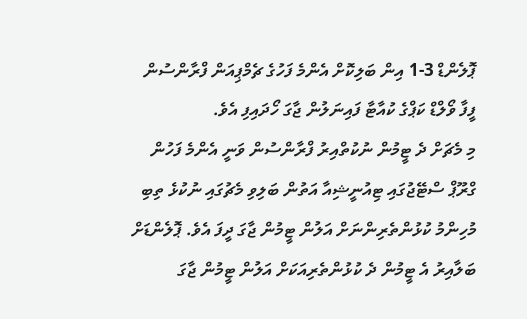ޕޮލެންޑް 3-1 އިން ބަލިކޮށް އެންމެ ފަހުގެ ޗެމްޕިއަން ފްރާންސުން ފީފާ ވޯލްޑް ކަޕްގެ ކުއާޓާ ފައިނަލުން ޖާގަ ހޯދައިފި އެވެ.
މި މެޗަށް ދެ ޓީމުން ނުކުތްއިރު ފްރާންސުން ވަނީ އެންމެ ފަހުން ގްރޫޕް ސްޓޭޖުގައި ޓިއުނީޝިއާ އަތުން ބަލިވި މެޗުގައި ނުކުޅެ ތިބި މުހިންމު ކުޅުންތެރިންނަށް އަލުން ޓީމުން ޖާގަ ދީފަ އެވެ. ޕޮލެންޑަށް ބަލާއިރު އެ ޓީމުން ދެ ކުޅުންތެރިއަކަށް އަލުން ޓީމުން ޖާގަ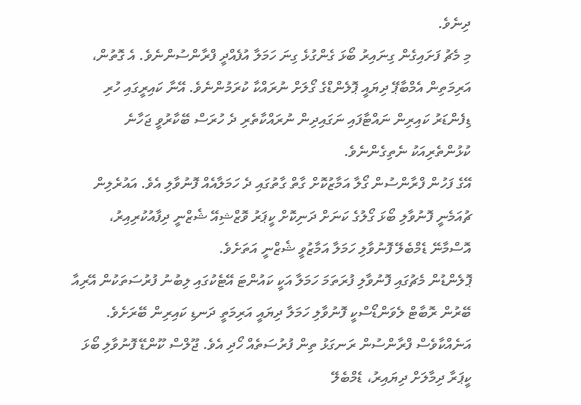ދިނެވެ.
މި މެޗު ފަށައިގެން ގިނައިރު ބޯޅަ ގެންގުޅެ ގިނަ ހަމަލާ އުފެއްދީ ފްރާންސުންނެވެ. އެ ގޮތުން، އަރިމަތިން އެމްބާޕޭ ދިޔައީ ޕޮލެންޑްގެ ގޯލަށް ނުރައްކާ ކުރަމުންނެވެ. އޭނާ ކައިރީގައި ހުރި ޑިފެންޑަރު ކައިރިން ނައްޓާފައި ނަގައިދިން ނުރައްކާތެރި ދެ ހުރަސް ބޭކާރުވީ ޖަހާނެ ކުޅުންތެރިއަކު ނެތިގެންނެވެ.
އޭގެ ފަހުން ފްރާންސުން ގޯލާ އަމާޒުކޮށް ގާތް ގާތުގައި ދެ ހަމަލާއެއް ފޮނުވާލި އެވެ. އައުރެލިން ޗުއަމެނީ ފޮނުވާލި ބޯޅަ ގޯލުގެ ކަނަށް ދަނިކޮށް ކީޕަރު ވޮޒްޝިއޭ ޝެޒްނީ ދިފާއުކުރިއިރު، އޮސްމާނޭ ޑެމްބެލޭ ފޮނުވާލި ހަމަލާ އަމާޒުވީ ޝެޒްނީ އަތަށެވެ.
ޕޮލެންޑުން މެޗުގައި ފޮނުވާލި ފުރަތަމަ ހަމަލާ އަކީ ކައުންޓަ އޭޓެކުގައި ލިބުނު ފުރުސަތަކުން އޭރިއާ ބޭރުން ރޮބާޓް ލެވަންޑޯސްކީ ފޮނުވާލި ހަމަލާ ދިޔައީ އަރިމަތީ ދަނޑި ކައިރިން ބޭރަށެވެ.
އަނެއްކާވެސް ފްރާންސުން ރަނގަޅު ތިން ފުރުސަތެއް ހޯދި އެވެ. ޖޫލްސް ކޫންޑޭ ފޮނުވާލި ބޯޅަ ކީޕަރާ ދިމާލަށް ދިޔައިރު، ޑެމްބެލޭ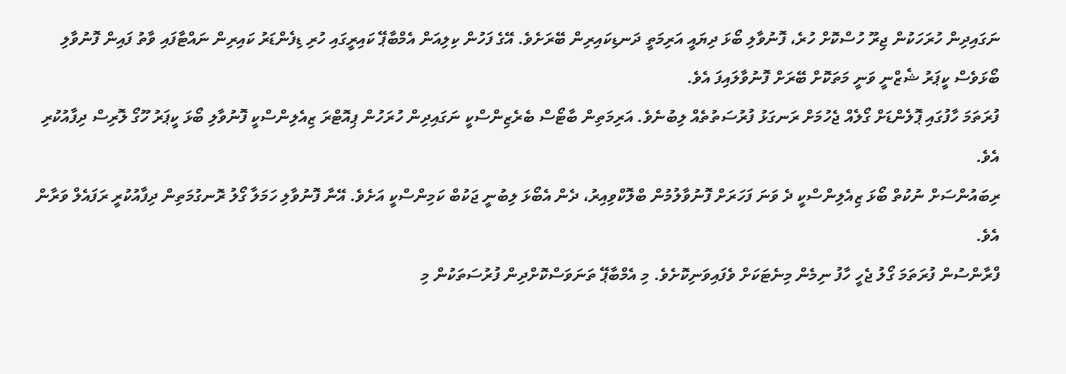ނަގައިދިން ހުރަހަކުން ޖިރޫ ހުސްކޮށް ހުރެ، ފޮނުވާލި ބޯޅަ ދިޔައީ އަރިމަތީ ދަނޑިކައިރިން ބޭރަށެވެ. އޭގެ ފަހުން ކިލިއަން އެމްބާޕޭ ކައިރީގައި ހުރި ޑިފެންޑަރު ކައިރިން ނައްޓާފައި ވާތު ފައިން ފޮނުވާލި ބޯޅަވެސް ކީޕަރު ޝެޒްނީ ވަނީ މަތަކޮށް ބޭރަށް ފޮނުވާލައިފަ އެވެ.
ފުރަތަމަ ހާފުގައި ޕޮލެންޑަށް ގޯލެއް ޖެހުމަށް ރަނގަޅު ފުރުސަތުތެއް ލިބުނެވެ. އަރިމަތިން ބާޓޯސް ބެރެޒިންސްކީ ނަގައިދިން ހުރަހުން ޕިއޮޓްރަ ޒިއެލިންސްކީ ފޮނުވާލި ބޯޅަ ކީޕަރު ހޫގޯ ލޮރިސް ދިފާއުކުރި އެވެ.
ރިބައުންސަށް ނުކުތް ބޯޅަ ޒިއެލިންސްކީ ދެ ވަނަ ފަހަރަށް ފޮނުވާލުމުން ބްލޮކްވިއިރު، ދެން އެބޯޅަ ލިބުނީ ޖަކުބް ކަމިންސްކީ އަށެވެ. އޭނާ ފޮނުވާލި ހަމަލާ ގޯލު ރޮނގުމަތިން ދިފާއުކުރީ ރަފައެލް ވަރާން އެވެ.
ފްރާންސުން ފުރަތަމަ ގޯލު ޖެހީ ހާފު ނިމެން މިނެޓަކަށް ވެފައިވަނިކޮށެވެ. މި އެމްބާޕޭ ތަނަވަސްކޮށްދިން ފުރުސަތަކުން މި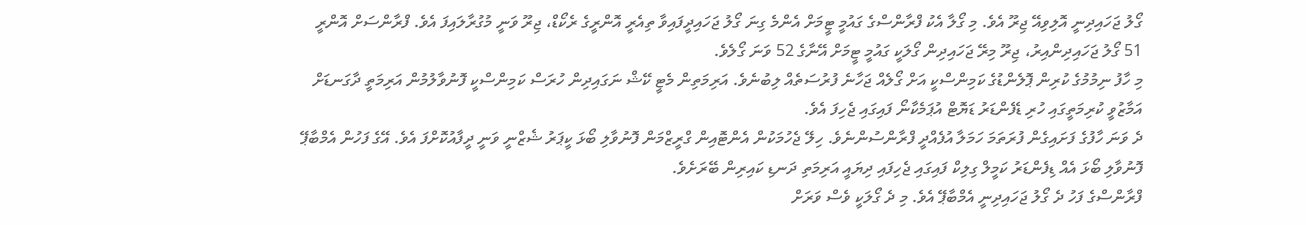ގޯލު ޖަހައިދިނީ އޮލިވިއޭ ޖިރޫ އެވެ. މި ގޯލާ އެކު ފްރާންސްގެ ގައުމީ ޓީމަށް އެންމެ ގިނަ ގޯލު ޖަހައިދީފައިވާ ތިއެރީ އޮންރީގެ ރެކޯޑް، ޖިރޫ ވަނީ މުގުރާލައިފަ އެވެ. ފްރާންސަށް އޮންރީ 51 ގޯލު ޖަހައިދިންއިރު، ޖިރޫ މިރޭ ޖަހައިދިން ގޯލަކީ ގައުމީ ޓީމަށް އޭނާގެ 52 ވަނަ ގޯލެވެ.
މި ހާފު ނިމުމުގެ ކުރިން ޕޮލެންޑުގެ ކަމިންސްކީ އަށް ގޯލެއް ޖަހާނެ ފުރުސަތެއް ލިބުނެވެ. އަރިމަތިން މެޓީ ކޭޝް ނަގައިދިން ހުރަސް ކަމިންސްކީ ފޮނުވާލުމުން އަރިމަތީ ދާގަނޑަށް އަމާޒުވީ ކުރިމަތީގައި ހުރި ޑެފެންޑަރު ޑަޔޮޓް އުޕަމެކާނޯ ފައިގައި ޖެހިފަ އެވެ.
ދެ ވަނަ ހާފުގެ ފަށައިގެން ފުރަތަމަ ހަމަލާ އުފެއްދީ ފްރާންސުންނެވެ. ހިލޭ ޖެހުމަކުން އެންޓޮއިން ގްރީޒްމަން ފޮނުވާލި ބޯޅަ ކީޕަރު ޝެޒްނީ ވަނީ ދީފާއުކޮށްފަ އެވެ. އޭގެ ފަހުން އެމްބާޕޭ ފޮނުވާލި ބޯޅަ އެއް ޑިފެންޑަރު ކަމީލް ގިލިކް ފައިގައި ޖެހިފައި ދިޔައީ އަރިމަތި ދަނޑި ކައިރިން ބޭރަށެވެ.
ފްރާންސްގެ ފަހު ދެ ގޯލު ޖަހައިދިނީ އެމްބާޕޭ އެވެ. މި ދެ ގޯލަކީ ވެސް ވަރަށް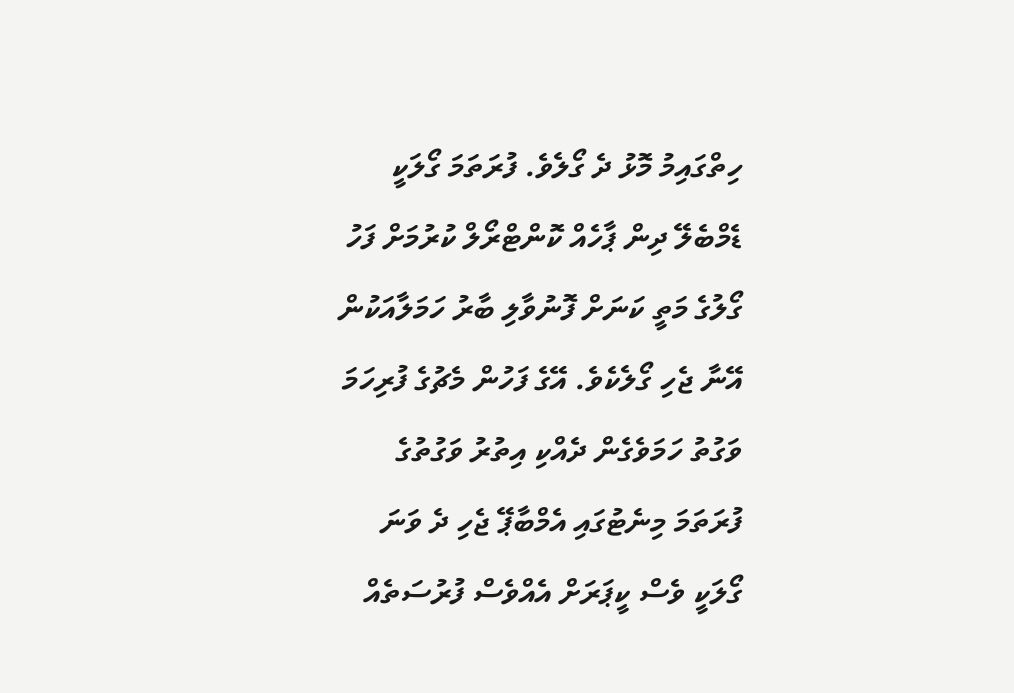ހިތްގައިމު މޮޅު ދެ ގޯލެވެ. ފުރަތަމަ ގޯލަކީ ޑެމްބެލޭ ދިން ޕާހެއް ކޮންޓްރޯލް ކުރުމަށް ފަހު ގޯލުގެ މަތީ ކަނަށް ފޮނުވާލި ބާރު ހަމަލާއަކުން އޭނާ ޖެހި ގޯލެކެވެ. އޭގެ ފަހުން މެޗުގެ ފުރިހަމަ ވަގުތު ހަމަވެގެން ދެއްކި އިތުރު ވަގުތުގެ ފުރަތަމަ މިނެޓުގައި އެމްބާޕޭ ޖެހި ދެ ވަނަ ގޯލަކީ ވެސް ކީޕަރަށް އެއްވެސް ފުރުސަތެއް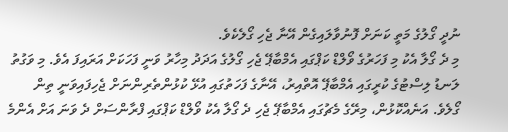ނުދީ ގޯލުގެ މަތީ ކަނަށް ފޮނުވާލައިގެން އޭނާ ޖެހި ގޯލެކެވެ.
މި ދެ ގޯލާ އެކު މި ފަހަރުގެ ވޯލްޑް ކަޕްގައި އެމްބާޕޭ ޖެހި ގޯލުގެ އަދަދު މިހާރު ވަނީ ފަހަކަށް އަރައިފަ އެވެ. މި ވަގުތު ލަނޑު ލިސްޓުގެ ކުރީގައި އެމްބާޕޭ އޮތްއިރު، އޭނާގެ ފަހަތުގައި އުޅޭ ކުޅުންތެރިންނަށް ޖެހިފައިވަނީ ތިން ގޯލެވެ. އަނެއްކޮޅުން، މިރޭގެ މެޗުގައި އެމްބާޕޭ ޖެހި ދެ ގޯލާ އެކު ވޯލްޑް ކަޕްގައި ފްރާންސަށް ދެ ވަނަ އަށް އެންމެ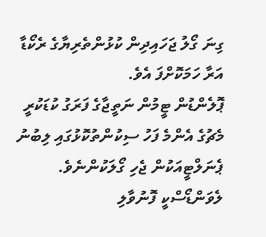ގިނަ ގޯލު ޖަހައިދިން ކުޅުންތެރިޔާގެ ރެކޯޑާ އަރާ ހަމަކޮށްފަ އެވެ.
ޕޮލެންޑުން ޓީމުން ނަތީޖާގެ ފަރަގު ކުޑަކުރީ މެޗުގެ އެންމެ ފަހު ސިކުންތުކޮޅުގައި ލިބުނު ޕެނަލްޓީއަކުން ޖެހި ގޯލަކުންނެވެ. ލެވަންޑޯސްކީ ފޮނުވާލި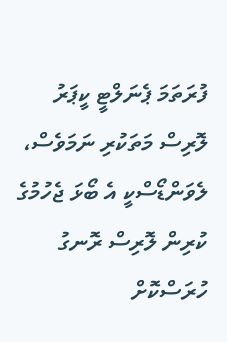ފުރަތަމަ ޕެނަލްޓީ ކީޕަރު ލޮރިސް މަތަކުރި ނަމަވެސް، ލެވަންޑޯސްކީ އެ ބޯޅަ ޖެހުމުގެ ކުރިން ލޮރިސް ރޮނގު ހުރަސްކޮށް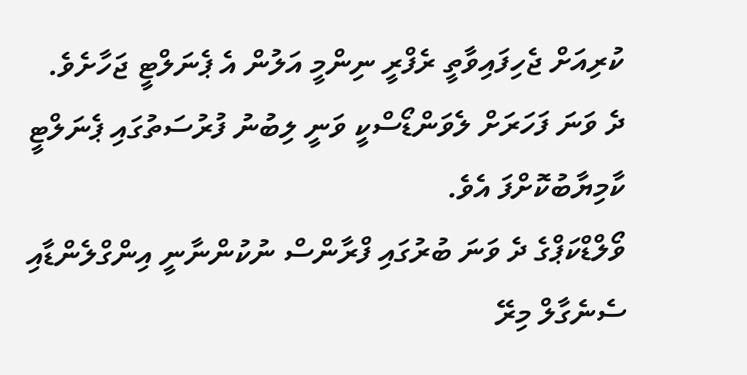ކުރިއަށް ޖެހިފައިވާތީ ރެފްރީ ނިންމީ އަލުން އެ ޕެނަލްޓީ ޖަހާށެވެ. ދެ ވަނަ ފަހަރަށް ލެވަންޑޯސްކީ ވަނީ ލިބުނު ފުރުސަތުގައި ޕެނަލްޓީ ކާމިޔާބުކޮށްފަ އެވެ.
ވޯލްޑްކަޕްގެ ދެ ވަނަ ބުރުގައި ފްރާންސް ނުކުންނާނީ އިންގްލެންޑާއި ސެނެގާލް މިރޭ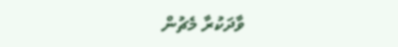ވާދަކުރާ މެޗުން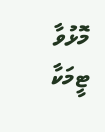މޮޅުވާ ޓީމަކާ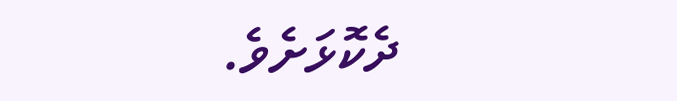ދެކޮޅަށެވެ.